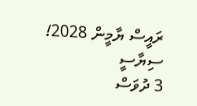ރައީސް ޔާމީން 2028!
ސިޔާސީ
3 ދުވަސް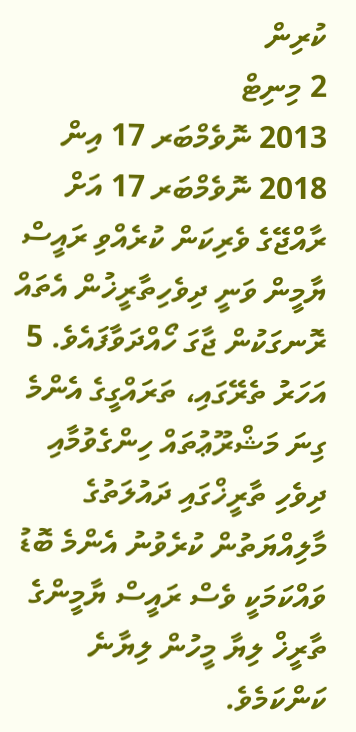ކުރިން
2 މިނިޓް
2013 ނޮވެމްބަރ 17 އިން 2018 ނޮވެމްބަރ 17 އަށް ރާއްޖޭގެ ވެރިކަން ކުރެއްވި ރައީސް ޔާމީން ވަނީ ދިވެހިތާރީޚުން އެތައް ރޮނގަކުން ޖާގަ ހޯއްދަވާފައެވެ. 5 އަހަރު ތެރޭގައި، ތަރައްގީގެ އެންމެ ގިނަ މަޝްރޫޢުތައް ހިންގެވުމާއި ދިވެހި ތާރީޚްގައި ދައުލަތުގެ މާލިއްޔަތުން ކުރެވުނު އެންމެ ބޮޑު ވައްކަމަކީ ވެސް ރައީސް ޔާމީންގެ ތާރީޚް ލިޔާ މީހުން ލިޔާނެ ކަންކަމެވެ.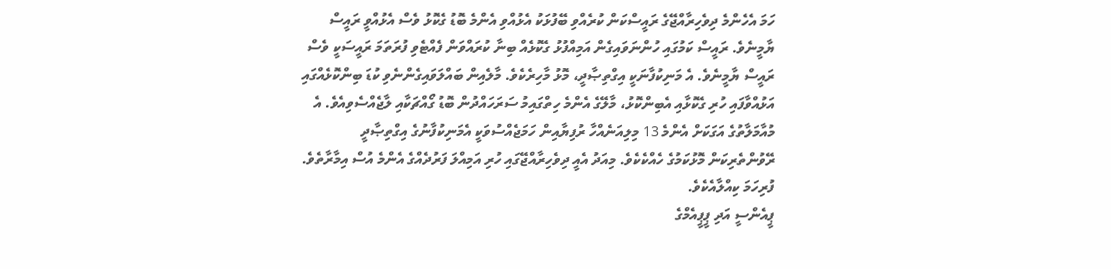ހަމަ އެހެންމެ ދިވެހިރާއްޖޭގެ ރައީސްކަން ކުރެއްވި ބޭފުޅަކު އެޅުއްވި އެންމެ ބޮޑު ގެކޮޅު ވެސް އެޅުއްވީ ރައީސް ޔާމީނެވެ. ރައީސް ކަމުގައި ހުންނަވައިގެން އަމިއްފުޅު ގެކޮޅެއް ބިނާ ކުރައްވަން ފެއްޓެވި ފުރަތަމަ ރައީސަކީ ވެސް ރައީސް ޔާމީނެވެ. އެ މަނިކުފާނަކީ އިގްތިޞާދީ، މޮޅު މާހިރެކެވެ. މާލެއިން ބައްލަވައިގެންނެވި ކުޑަ ބިންކޮޅެއްގައި އަޅުއްވާފައި ހުރި ގެކޮޅާއި އެބިންކޮޅު، މާލޭގެ އެންމެ ހިތްގައިމު ސަރަހައްދުން ބޮޑު ގޯއްޗަކާއި ލާޖެއްސެވިއެވެ. އެ މުއާމަލާތުގެ އަގަކަށް އެންމެ 13 މިލިއަނެއްހާ ރުފިޔާއިން ހަމަޖެއްސުވަކީ އެމަނިކުފާނުގެ އިގްތިޞާދީ ރޭވުންތެރިކަން މޮޅުކަމުގެ ހެއްކެކެވެ. މިއަދު އެއީ ދިވެހިރާއްޖޭގައި ހުރި އަމިއްލަ ފަރުދެއްގެ އެންމެ އުސް އިމާރާތެވެ. ފުރިހަމަ ކިއްލާއެކެވެ.
ޕީއެންސީ އަދި ޕީޕީއެމްގެ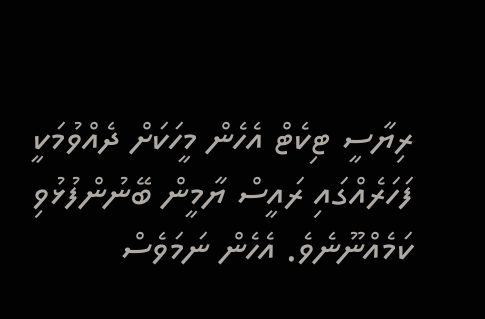ރިޔާސީ ޓިކެޓް އެހެން މީހަކަށް ދެއްވުމަކީ ފަހަރެއްގައި ރައީސް ޔާމީން ބޭނުންފުޅުވި ކަމެއްނޫނެވެ. އެހެން ނަމަވެސް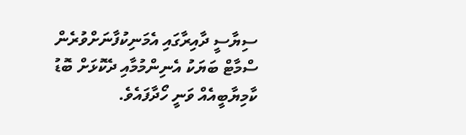ސިޔާސީ ދާއިރާގައި އެމަނިކުފާނަށްވުރެން ސްމާޓް ބަޔަކު އެނިންމުމާއި ދެކޮޅަށް ބޮޑު ކާމިޔާބީއެއް ވަނީ ހޯދާފައެވެ.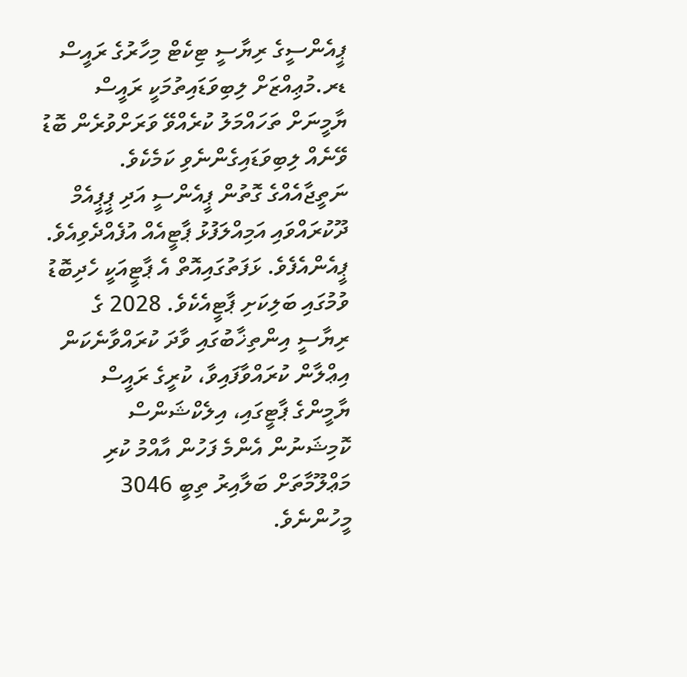ޕީއެންސީގެ ރިޔާސީ ޓިކެޓް މިހާރުގެ ރައީސް ޑރ.މުޢިއްޒަށް ލިބިވަޑައިތުމަކީ ރައީސް ޔާމީނަށް ތަހައްމަލު ކުރެއްވޭ ވަރަށްވުރެން ބޮޑު ވޭނެއް ލިބިވަޑައިގެންނެވި ކަމެކެވެ. ނަތީޖާއެއްގެ ގޮތުން ޕީއެންސީ އަދި ޕީޕީއެމް ދޫކުރައްވައި އަމިއްލަފުޅު ޕާޓީއެއް އުފެއްދެވިއެވެ. ޕީއެންއެފެވެ. ޅަފަތުގައިއޮތް އެ ޕާޓީއަކީ ހެދިބޮޑު ވުމުގައި ބަލިކަށި ޕާޓީއެކެވެ. 2028 ގެ ރިޔާސީ އިންތިޚާބުގައި ވާދަ ކުރައްވާނެކަން އިޢްލާން ކުރައްވާފައިވާ، ކުރީގެ ރައީސް ޔާމީންގެ ޕާޓީގައި، އިލެކްޝަންސް ކޮމިޝަނުން އެންމެ ފަހުން އާއްމު ކުރި މަޢްލޫމާތަށް ބަލާއިރު ތިބީ 3046 މީހުންނެވެ.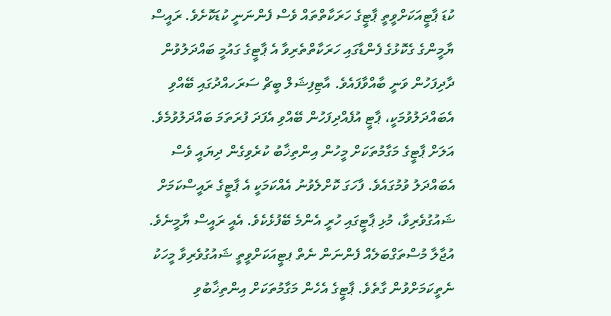ކުޑަ ޕާޓީއަކަށްވީތީ ޕާޓީގެ ހަރަކާތްތައް ވެސް ފެންނަނީ ކުޑަކޮށެވެ. ރައީސް ޔާމީންގެ ގެކޮޅުގެ ފެންޑާގައި ހަރަކާތްތެރިވާ އެ ޕާޓީގެ ގައުމީ ބައްދަލުވުން ދާދިފަހުން ވަނީ ބާއްވާފައެވެ. އާޓިފިޝަލް ބީޗް ސަރަހއްދުގައި ބޭއްވި އެބައްދަލުވުމަކީ، ޕާޓީ އުފެއްދިފަހުން ބޭއްވި އެފަދަ ފުރަތަމަ ބައްދަލުވުމެވެ. އަލަށް ޕާޓީގެ މަގާމުތަކަށް މީހުން އިންތިޚާބު ކުރެވިގެން ދިޔައީ ވެސް އެބައްދަލު ވުމުގައެވެ. ފާހަގަ ކޮށްލެވުނު އެއްކަމަކީ އެ ޕާޓީގެ ރައީސްކަމަށް ޝައުގުވެރިވާ، މުޅި ޕާޓީގައި ހުރީ އެންމެ ބޭފުޅެކެވެ. އެއީ ރައީސް ޔާމީނެވެ. އުޖާލާ މުސްތަގްބަލެއް ފެންނަން ނެތް ޕޓީއަކަށްވީތީ ޝައުގުވެރިވާ މީހަކު ނެތީކަމަށްވުން ގާތެވެ. ޕާޓީގެ އެހެން މަގާމުތަކަށް އިންތިޚާބުވި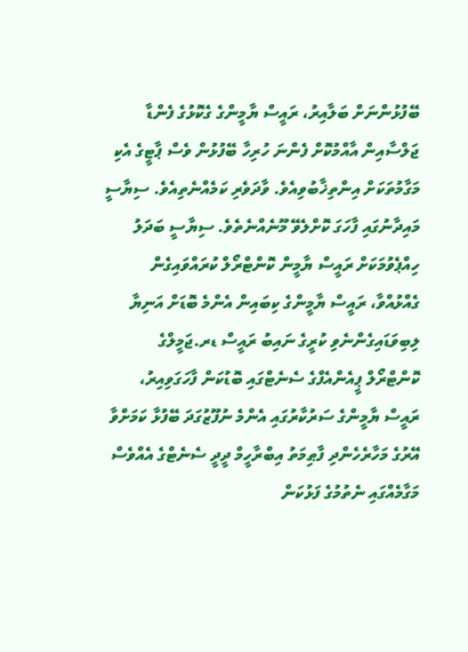ބޭފުޅުންނަށް ބަލާއިރު، ރައީސް ޔާމީންގެ ގެކޮޅުގެ ފެންޑާ ޖަލްސާއިން އާއްމުކޮށް ފެންނަ ހުރިހާ ބޭފުޅުން ވެސް ޕާޓީގެ އެކި މަގާމުތަކަށް އިންތިޚާބުވިއެވެ. ވާދަވެރި ކަމެއްނެތިއެވެ. ސިޔާސީ މައިދާނުގައި ފާހަގަ ކޮށްލެވޭ މޫނެއްނެތެވެ. ސިޔާސީ ބަދަލު ހިއްޕެވުމަކަށް ރައީސް ޔާމީން ކޮންޓްރޯލް ކުރައްވައިގެން ގެއްޅުއްވާ، ރައީސް ޔާމީންގެ ކިބައިން އެންމެ ބޮޑަށް އަނިޔާ ލިބިވަޑައިގެންނެވި ކުރީގެ ނައިބު ރައީސް ޑރ.ޖަމީލްގެ ކޮންޓްރޯލް ޕީއެންއެފްގެ ސެނެޓްގައި ބޮޑުކަން ފާހަގަވިއިރު، ރައީސް ޔާމީންގެ ސަރުކާރުގައި އެންމެ ނުފޫޒުގަދަ ބޭފުޅާ ކަމަށްވާ އޭރުގެ މަހާރެހެންދި ފާޠިމަތު އިބްރާހީމް ދީދީ ސެނެޓްގެ އެއްވެސް މަގާމެއްގައި ނެތުމުގެ ފަޅުކަން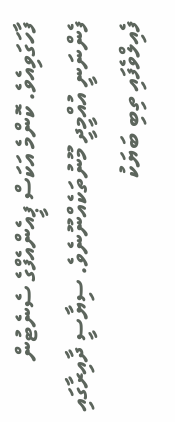ފާހަގަވިއެވެ. ކޮންމެ އަކަސް ޕީއެންއެފްގެ ސެނެޓުން ފެންނަނީ އުއްމީދީ މޫނުތަކެއްނޫނެވެ. ސިޔާސީ ދާއިރާގައި ފެއިލްވެފައި ތިބި ބަޔަކު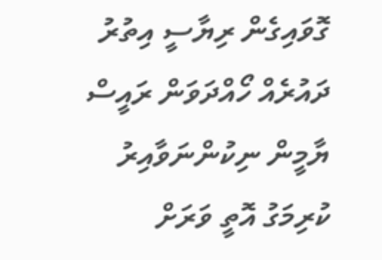ގޮވައިގެން ރިޔާސީ އިތުރު ދައުރެއް ހޯއްދަވަން ރައީސް ޔާމީން ނިކުންނަވާއިރު ކުރިމަގު އޮތީ ވަރަށް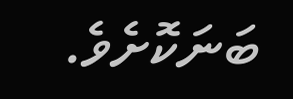ބަނަކޮށެވެ.